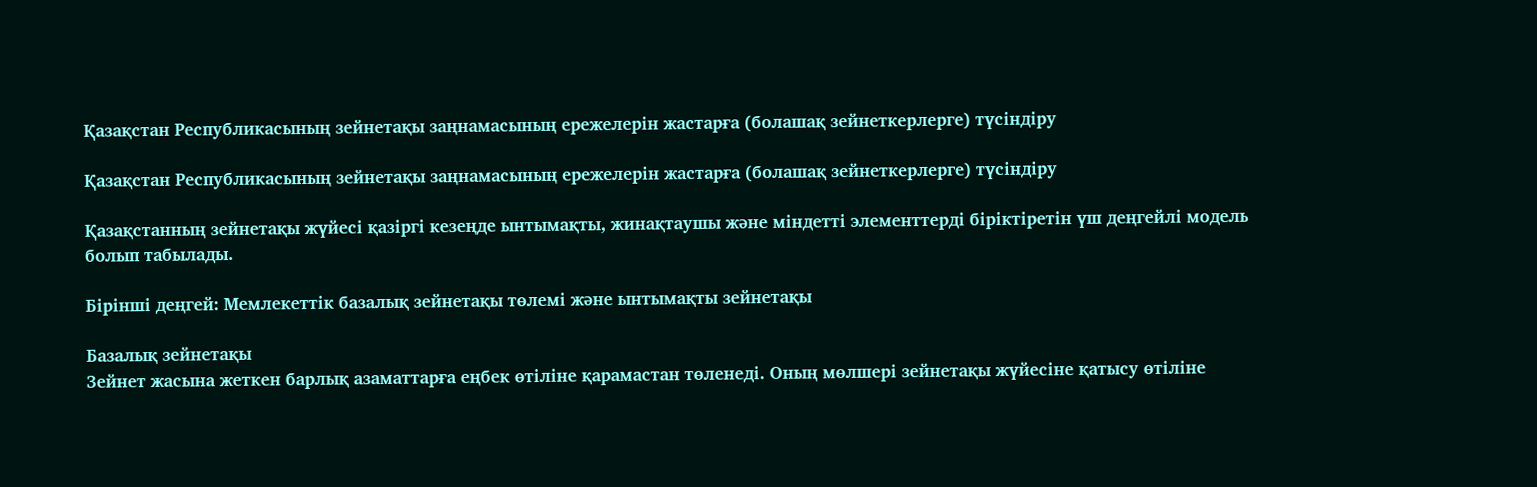Қазақстан Республикасының зейнетақы заңнамасының ережелерін жастарға (болашақ зейнеткерлерге) түсіндіру

Қазақстан Республикасының зейнетақы заңнамасының ережелерін жастарға (болашақ зейнеткерлерге) түсіндіру

Қазақстанның зейнетақы жүйесі қазіргі кезеңде ынтымақты, жинақтаушы және міндетті элементтерді біріктіретін үш деңгейлі модель болып табылады.

Бірінші деңгей: Мемлекеттік базалық зейнетақы төлемі және ынтымақты зейнетақы

Базалық зейнетақы
Зейнет жасына жеткен барлық азаматтарға еңбек өтіліне қарамастан төленеді. Оның мөлшері зейнетақы жүйесіне қатысу өтіліне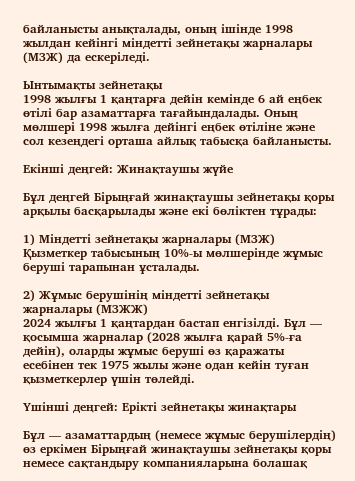байланысты анықталады, оның ішінде 1998 жылдан кейінгі міндетті зейнетақы жарналары (МЗЖ) да ескеріледі.

Ынтымақты зейнетақы
1998 жылғы 1 қаңтарға дейін кемінде 6 ай еңбек өтілі бар азаматтарға тағайындалады. Оның мөлшері 1998 жылға дейінгі еңбек өтіліне және сол кезеңдегі орташа айлық табысқа байланысты.

Екінші деңгей: Жинақтаушы жүйе

Бұл деңгей Бірыңғай жинақтаушы зейнетақы қоры арқылы басқарылады және екі бөліктен тұрады:

1) Міндетті зейнетақы жарналары (МЗЖ)
Қызметкер табысының 10%-ы мөлшерінде жұмыс беруші тарапынан ұсталады.

2) Жұмыс берушінің міндетті зейнетақы жарналары (МЗЖЖ)
2024 жылғы 1 қаңтардан бастап енгізілді. Бұл — қосымша жарналар (2028 жылға қарай 5%-ға дейін), оларды жұмыс беруші өз қаражаты есебінен тек 1975 жылы және одан кейін туған қызметкерлер үшін төлейді.

Үшінші деңгей: Ерікті зейнетақы жинақтары

Бұл — азаматтардың (немесе жұмыс берушілердің) өз еркімен Бірыңғай жинақтаушы зейнетақы қоры немесе сақтандыру компанияларына болашақ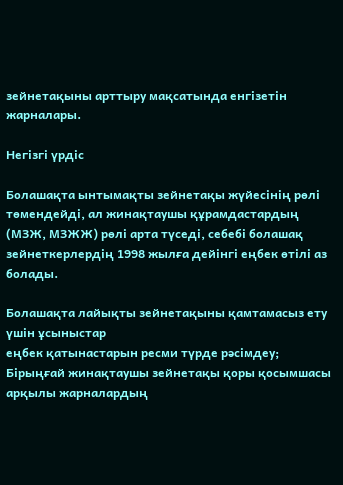зейнетақыны арттыру мақсатында енгізетін жарналары.

Негізгі үрдіс

Болашақта ынтымақты зейнетақы жүйесінің рөлі төмендейді, ал жинақтаушы құрамдастардың (МЗЖ, МЗЖЖ) рөлі арта түседі, себебі болашақ зейнеткерлердің 1998 жылға дейінгі еңбек өтілі аз болады.

Болашақта лайықты зейнетақыны қамтамасыз ету үшін ұсыныстар
еңбек қатынастарын ресми түрде рәсімдеу;
Бірыңғай жинақтаушы зейнетақы қоры қосымшасы арқылы жарналардың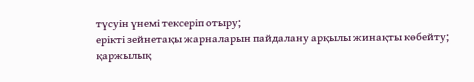түсуін үнемі тексеріп отыру;
ерікті зейнетақы жарналарын пайдалану арқылы жинақты көбейту;
қаржылық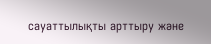сауаттылықты арттыру және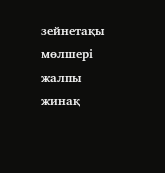зейнетақы мөлшері жалпы жинақ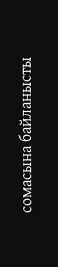сомасына байланысты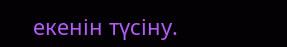екенін түсіну.